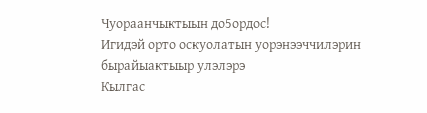Чуораанчыктыын до5ордос!
Игидэй орто оскуолатын уорэнээччилэрин бырайыактыыр улэлэрэ
Кылгас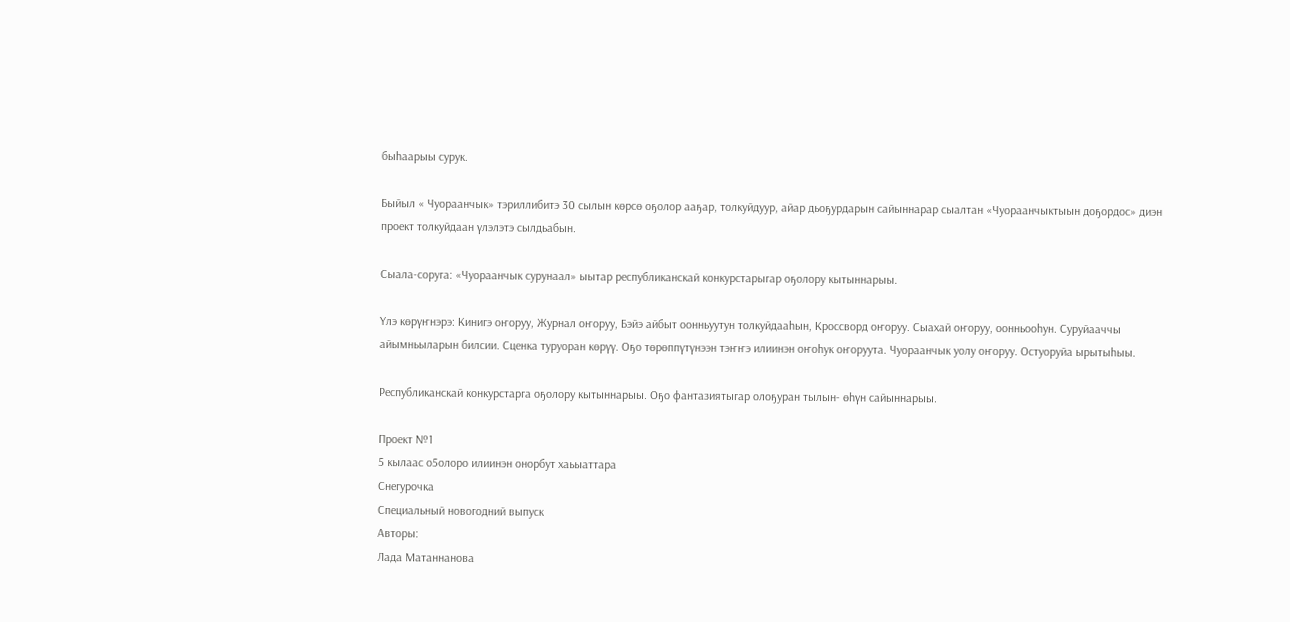быһаарыы сурук.

Быйыл « Чуораанчык» тэриллибитэ 30 сылын көрсө оҕолор ааҕар, толкуйдуур, айар дьоҕурдарын сайыннарар сыалтан «Чуораанчыктыын доҕордос» диэн проект толкуйдаан үлэлэтэ сылдьабын.

Сыала-соруга: «Чуораанчык сурунаал» ыытар республиканскай конкурстарыгар оҕолору кытыннарыы.

Үлэ көрүҥнэрэ: Кинигэ оҥоруу, Журнал оҥоруу, Бэйэ айбыт оонньуутун толкуйдааһын, Кроссворд оҥоруу. Сыахай оҥоруу, оонньооһун. Суруйааччы айымньыларын билсии. Сценка туруоран көрүү. Оҕо төрөппүтүнээн тэҥҥэ илиинэн оҥоһук оҥоруута. Чуораанчык уолу оҥоруу. Остуоруйа ырытыһыы.

Республиканскай конкурстарга оҕолору кытыннарыы. Оҕо фантазиятыгар олоҕуран тылын- өһүн сайыннарыы.

Проект №1
5 кылаас о5олоро илиинэн онорбут хаьыаттара
Снегурочка
Специальный новогодний выпуск
Авторы:
Лада Матаннанова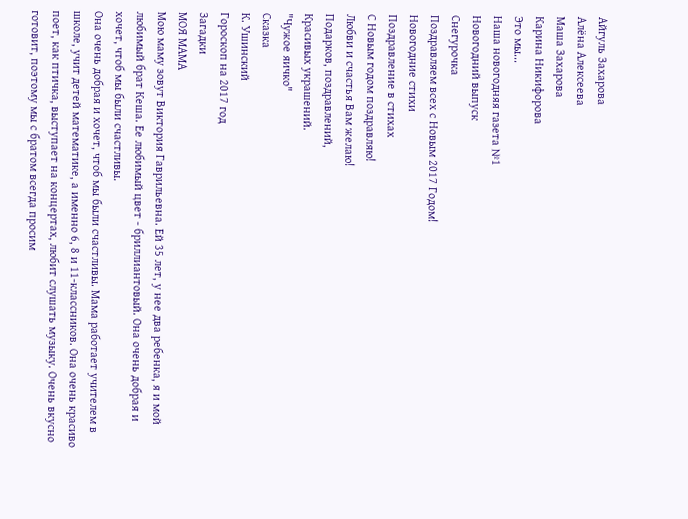Айгуль Захарова
Алёна Алексеева
Маша Захарова
Карина Никифорова
Это мы...
Наша новогодняя газета №1
Новогодний выпуск
Снегурочка
Поздравляем всех с Новым 2017 Годом!
Новогодние стихи
Поздравление в стихах
С Новым годом поздравляю!
Любви и счастья Вам желаю!
Подарков, поздравлений,
Красивых украшений.
"Чужое яичко"
Сказка
К. Ушинский
Гороскоп на 2017 год
Загадки
МОЯ МАМА
Мою маму зовут Виктория Гаврильевна. Ей 35 лет, у нее два ребенка, я и мой любимый брат Кеша. Ее любимый цвет - бриллиантовый. Она очень добрая и хочет, чтоб мы были счастливы.
Она очень добрая и хочет, чтоб мы были счастливы. Мама работает учителем в школе, учит детей математике, а именно 6, 8 и 11-классников. Она очень красиво поет, как птичка, выступает на концертах, любит слушать музыку. Очень вкусно готовит, поэтому мы с братом всегда просим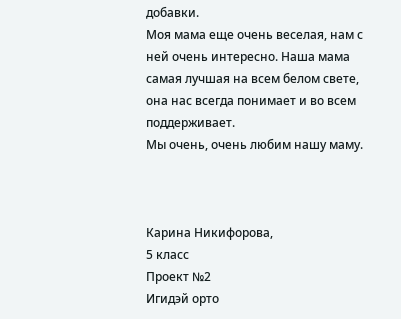добавки.
Моя мама еще очень веселая, нам с ней очень интересно. Наша мама самая лучшая на всем белом свете, она нас всегда понимает и во всем поддерживает.
Мы очень, очень любим нашу маму.



Карина Никифорова,
5 класс
Проект №2
Игидэй орто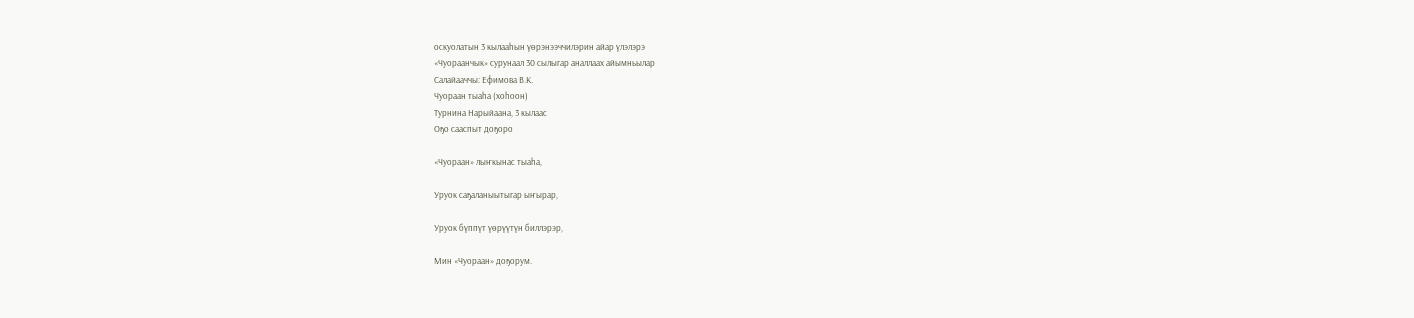оскуолатын 3 кылааhын үөрэнээччилэрин айар үлэлэрэ
«Чуораанчык» сурунаал 30 сылыгар аналлаах айымньылар
Салайааччы: Ефимова В.К.
Чуораан тыаһа (хоhоон)
Турнина Нарыйаана, 3 кылаас
Оҕо сааспыт доҕоро

«Чуораан» лыҥкынас тыаһа,

Уруок саҕаланыытыгар ыҥырар,

Уруок бүппүт үөрүүтүн биллэрэр,

Мин «Чуораан» доҕорум.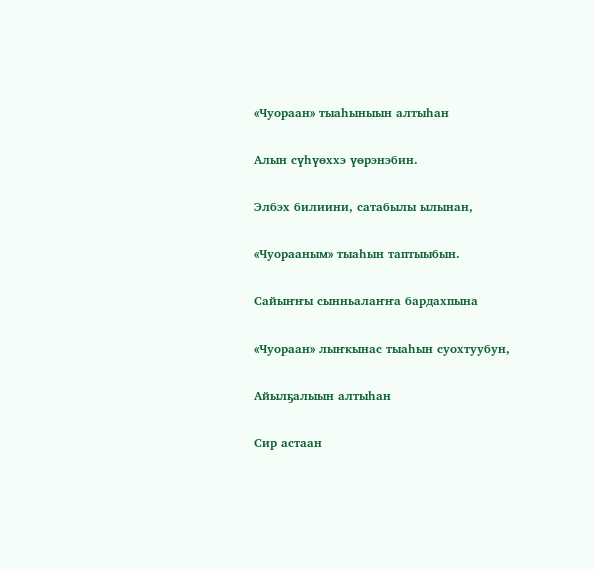«Чуораан» тыаһыныын алтыһан

Алын сүһүөххэ үөрэнэбин.

Элбэх билиини, сатабылы ылынан,

«Чуорааным» тыаһын таптыыбын.

Сайыҥҥы сынньалаҥҥа бардахпына

«Чуораан» лыҥкынас тыаһын суохтуубун,

Айылҕалыын алтыһан

Сир астаан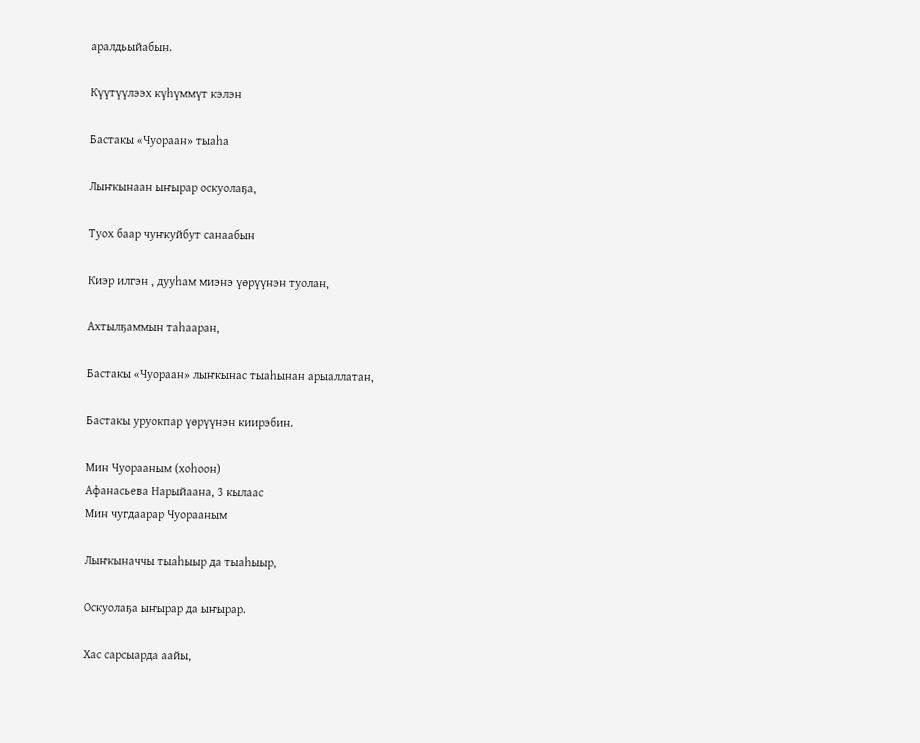аралдьыйабын.

Күүтүүлээх күһүммүт кэлэн

Бастакы «Чуораан» тыаһа

Лыҥкынаан ыҥырар оскуолаҕа,

Туох баар чуҥкуйбут санаабын

Киэр илгэн , дууһам миэнэ үөрүүнэн туолан,

Ахтылҕаммын таһааран,

Бастакы «Чуораан» лыҥкынас тыаһынан арыаллатан,

Бастакы уруокпар үөрүүнэн киирэбин.

Мин Чуорааным (хоhоон)
Афанасьева Нарыйаана, 3 кылаас
Мин чугдаарар Чуорааным

Лыҥкыначчы тыаһыыр да тыаһыыр,

Оскуолаҕа ыҥырар да ыҥырар.

Хас сарсыарда аайы,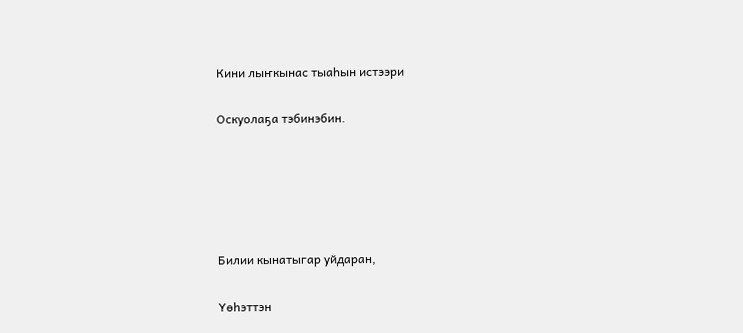Кини лыҥкынас тыаһын истээри

Оскуолаҕа тэбинэбин.





Билии кынатыгар уйдаран,

Үөһэттэн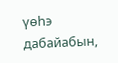үөһэ дабайабын,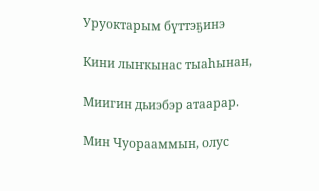Уруоктарым бүттэҕинэ

Кини лыҥкынас тыаһынан,

Миигин дьиэбэр атаарар.

Мин Чуорааммын, олус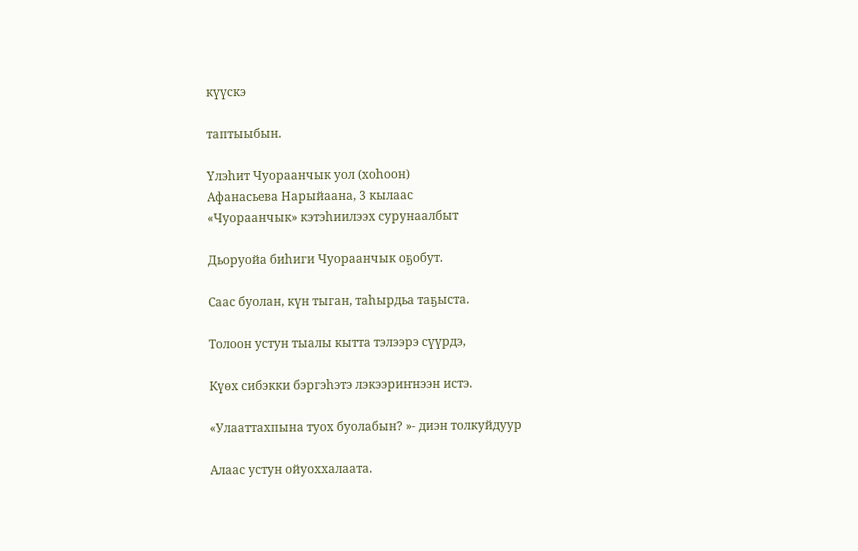күүскэ

таптыыбын.

Үлэһит Чуораанчык уол (хоhоон)
Афанасьева Нарыйаана, 3 кылаас
«Чуораанчык» кэтэһиилээх сурунаалбыт

Дьоруойа биһиги Чуораанчык оҕобут.

Саас буолан, күн тыган, таһырдьа таҕыста.

Толоон устун тыалы кытта тэлээрэ сүүрдэ,

Күөх сибэкки бэргэһэтэ лэкээриҥнээн истэ.

«Улааттахпына туох буолабын? »- диэн толкуйдуур

Алаас устун ойуоххалаата.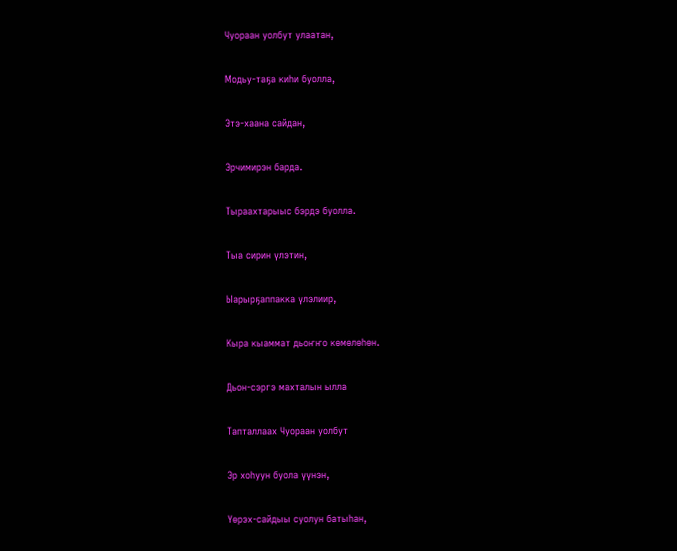Чуораан уолбут улаатан,

Модьу-таҕа киһи буолла,

Этэ-хаана сайдан,

Эрчимирэн барда.

Тыраахтарыыс бэрдэ буолла.

Тыа сирин үлэтин,

Ыарырҕаппакка үлэлиир,

Кыра кыаммат дьоҥҥо көмөлөһөн.

Дьон-сэргэ махталын ылла

Тапталлаах Чуораан уолбут

Эр хоһуун буола үүнэн,

Үөрэх-сайдыы суолун батыһан,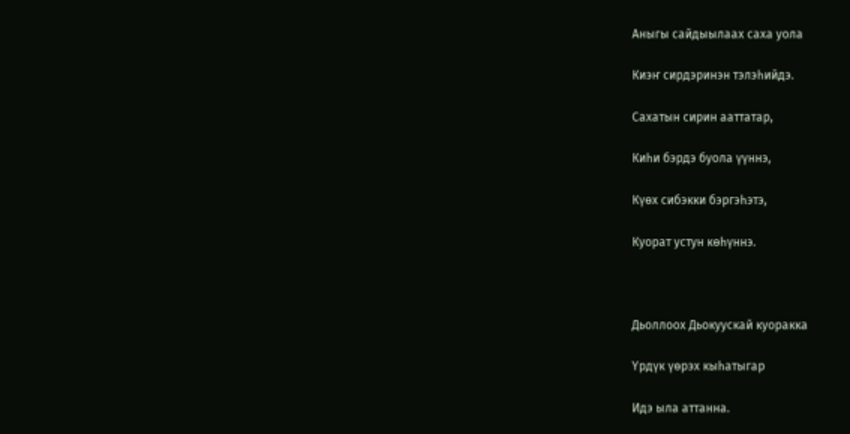Аныгы сайдыылаах саха уола

Киэҥ сирдэринэн тэлэһийдэ.

Сахатын сирин ааттатар,

Киһи бэрдэ буола үүннэ,

Күөх сибэкки бэргэһэтэ,

Куорат устун көһүннэ.



Дьоллоох Дьокуускай куоракка

Үрдүк үөрэх кыһатыгар

Идэ ыла аттанна.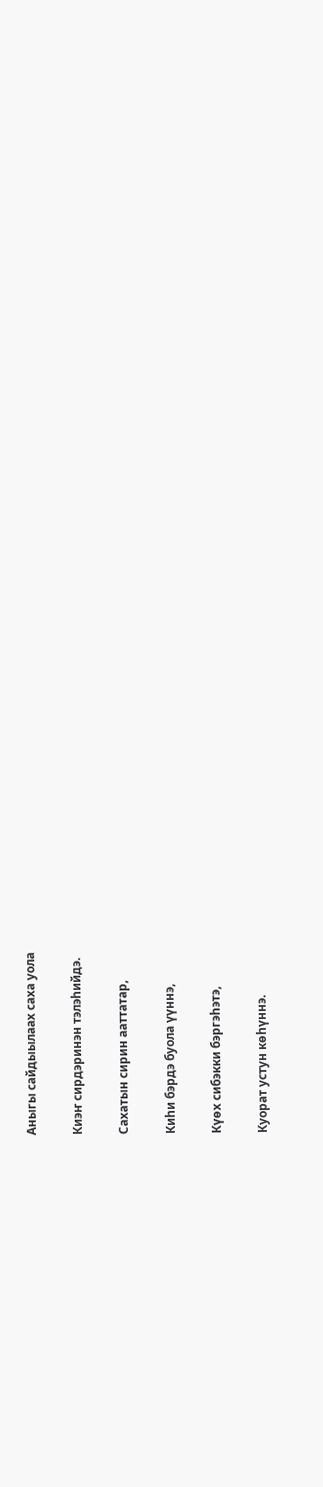Аныгы сайдыылаах саха уола

Киэҥ сирдэринэн тэлэһийдэ.

Сахатын сирин ааттатар,

Киһи бэрдэ буола үүннэ,

Күөх сибэкки бэргэһэтэ,

Куорат устун көһүннэ.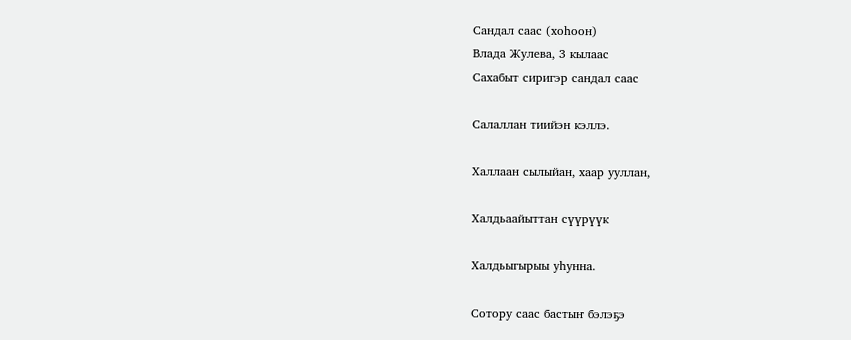Сандал саас (хоhоон)
Влада Жулева, 3 кылаас
Сахабыт сиригэр сандал саас

Салаллан тиийэн кэллэ.

Халлаан сылыйан, хаар ууллан,

Халдьаайыттан сүүрүүк

Халдьыгырыы уһунна.

Сотору саас бастыҥ бэлэҕэ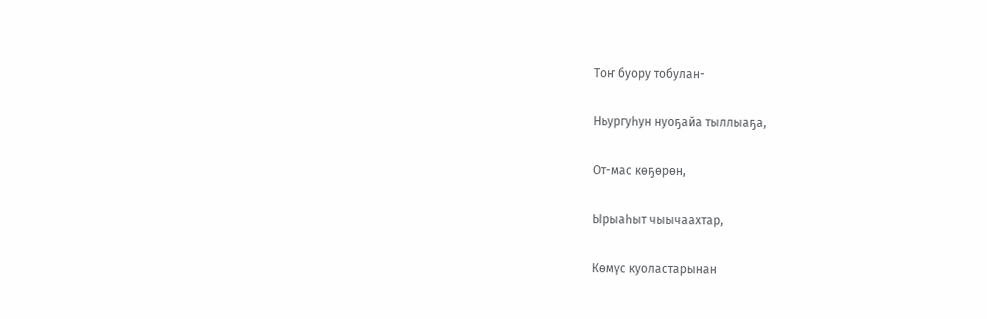Тоҥ буору тобулан-

Ньургуһун нуоҕайа тыллыаҕа,

От-мас көҕөрөн,

Ырыаһыт чыычаахтар,

Көмүс куоластарынан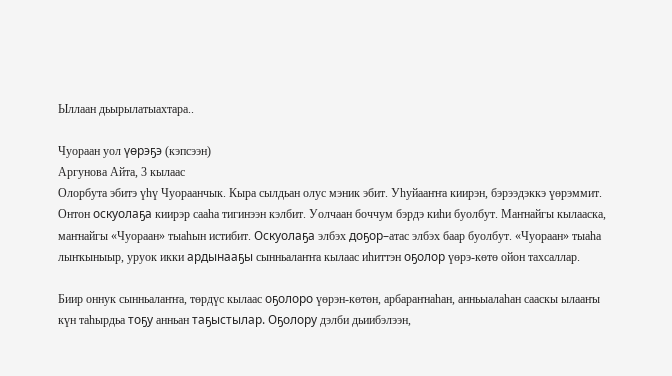Ыллаан дьырылатыахтара..

Чуораан уол үөрэҕэ (кэпсээн)
Аргунова Айта, 3 кылаас
Олорбута эбитэ үһү Чуораанчык. Кыра сылдьан олус мэник эбит. Уһуйааҥҥа киирэн, бэрээдэккэ үөрэммит. Онтон оскуолаҕа киирэр сааһа тигинээн кэлбит. Уолчаан боччум бэрдэ киһи буолбут. Маҥнайгы кылааска, маҥнайгы «Чуораан» тыаһын истибит. Оскуолаҕа элбэх доҕор–атас элбэх баар буолбут. «Чуораан» тыаһа лыҥкыныыр, уруок икки ардынааҕы сынньалаҥҥа кылаас иһиттэн оҕолор үөрэ-көтө ойон тахсаллар.

Биир оннук сынньалаҥҥа, төрдүс кылаас оҕолоро үөрэн-көтөн, арбараҥнаһан, анньыалаһан сааскы ылааҥы күн таһырдьа тоҕу анньан таҕыстылар. Оҕолору дэлби дьиибэлээн,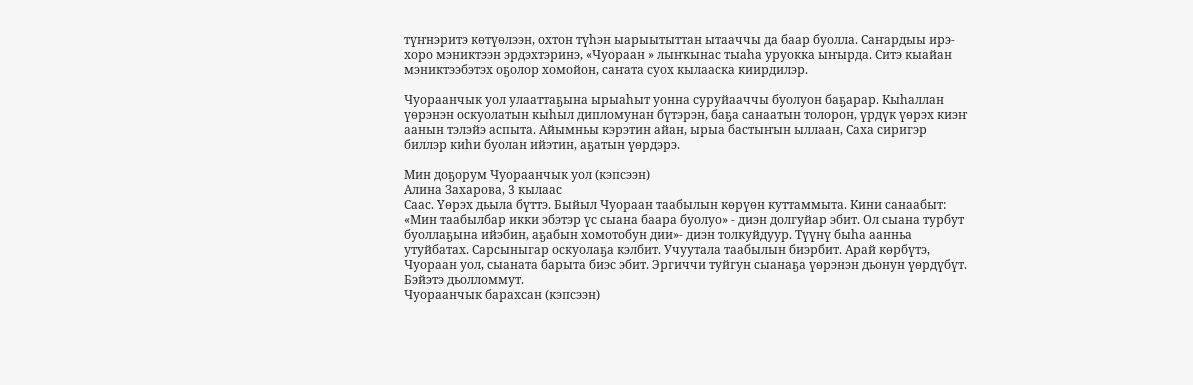түҥнэритэ көтүөлээн, охтон түһэн ыарыытыттан ытааччы да баар буолла. Саҥардыы ирэ-хоро мэниктээн эрдэхтэринэ, «Чуораан » лыҥкынас тыаһа уруокка ыҥырда. Ситэ кыайан мэниктээбэтэх оҕолор хомойон, саҥата суох кылааска киирдилэр.

Чуораанчык уол улааттаҕына ырыаһыт уонна суруйааччы буолуон баҕарар. Кыһаллан үөрэнэн оскуолатын кыһыл дипломунан бүтэрэн, баҕа санаатын толорон, үрдүк үөрэх киэҥ аанын тэлэйэ аспыта. Айымньы кэрэтин айан, ырыа бастыҥын ыллаан, Саха сиригэр биллэр киһи буолан ийэтин, аҕатын үөрдэрэ.

Мин доҕорум Чуораанчык уол (кэпсээн)
Алина Захарова, 3 кылаас
Саас. Үөрэх дьыла бүттэ. Быйыл Чуораан таабылын көрүөн куттаммыта. Кини санаабыт: «Мин таабылбар икки эбэтэр үс сыана баара буолуо» - диэн долгуйар эбит. Ол сыана турбут буоллаҕына ийэбин, аҕабын хомотобун дии»- диэн толкуйдуур. Түүнү быһа аанньа утуйбатах. Сарсыныгар оскуолаҕа кэлбит. Учуутала таабылын биэрбит. Арай көрбүтэ, Чуораан уол, сыаната барыта биэс эбит. Эргиччи туйгун сыанаҕа үөрэнэн дьонун үөрдүбүт. Бэйэтэ дьолломмут.
Чуораанчык барахсан (кэпсээн)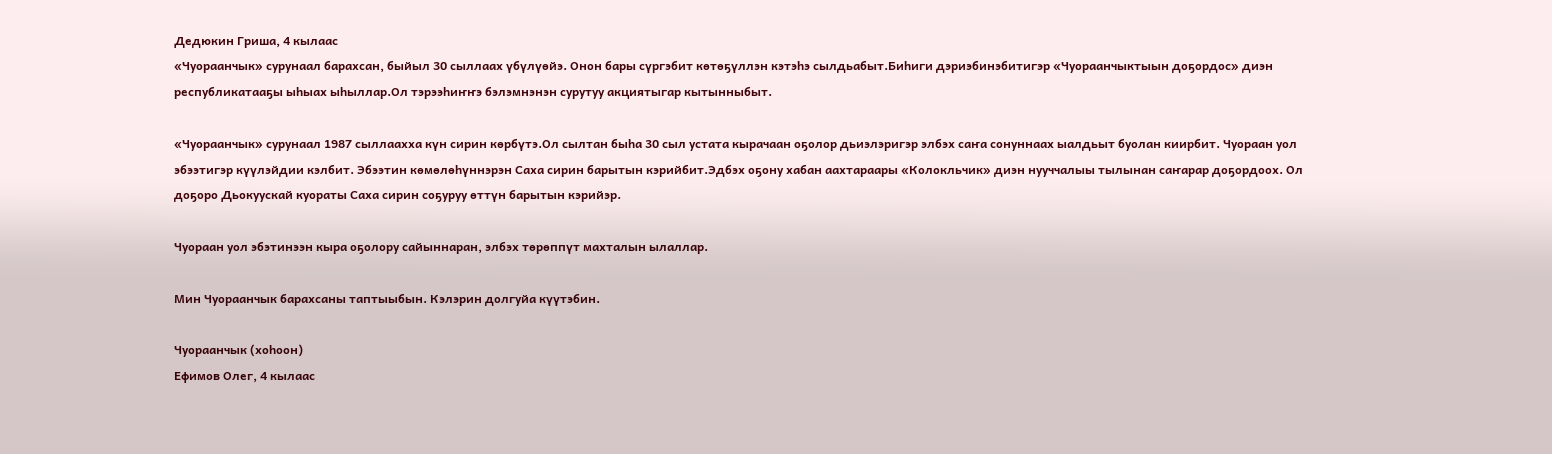Дедюкин Гриша, 4 кылаас
«Чуораанчык» сурунаал барахсан, быйыл 30 сыллаах үбүлүөйэ. Онон бары сүргэбит көтөҕүллэн кэтэһэ сылдьабыт.Биһиги дэриэбинэбитигэр «Чуораанчыктыын доҕордос» диэн республикатааҕы ыһыах ыһыллар.Ол тэрээһиҥҥэ бэлэмнэнэн сурутуу акциятыгар кытынныбыт.

«Чуораанчык» сурунаал 1987 сыллаахха күн сирин көрбүтэ.Ол сылтан быһа 30 сыл устата кырачаан оҕолор дьиэлэригэр элбэх саҥа сонуннаах ыалдьыт буолан киирбит. Чуораан уол эбээтигэр күүлэйдии кэлбит. Эбээтин көмөлөһүннэрэн Саха сирин барытын кэрийбит.Эдбэх оҕону хабан аахтараары «Колокльчик» диэн нууччалыы тылынан саҥарар доҕордоох. Ол доҕоро Дьокуускай куораты Саха сирин соҕуруу өттүн барытын кэрийэр.

Чуораан уол эбэтинээн кыра оҕолору сайыннаран, элбэх төрөппүт махталын ылаллар.

Мин Чуораанчык барахсаны таптыыбын. Кэлэрин долгуйа күүтэбин.

Чуораанчык (хоhоон)
Ефимов Олег, 4 кылаас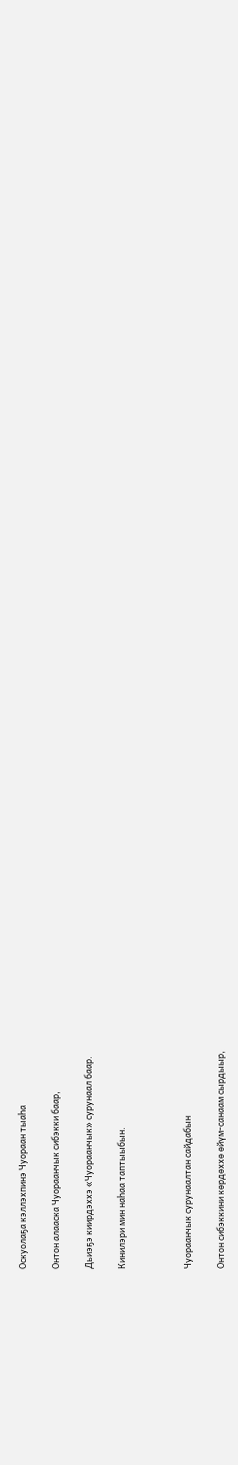Оскуолаҕа кэллэхпинэ Чуораан тыаһа

Онтон алааска Чуораанчык сибэкки баар,

Дьиэҕэ киирдэххэ «Чуораанчык» сурунаал баар.

Кинилэри мин наһаа таптыыбын.



Чуораанчык сурунаалтан сайдабын

Онтон сибэккини көрдөххө өйүм-санаам сырдыыр,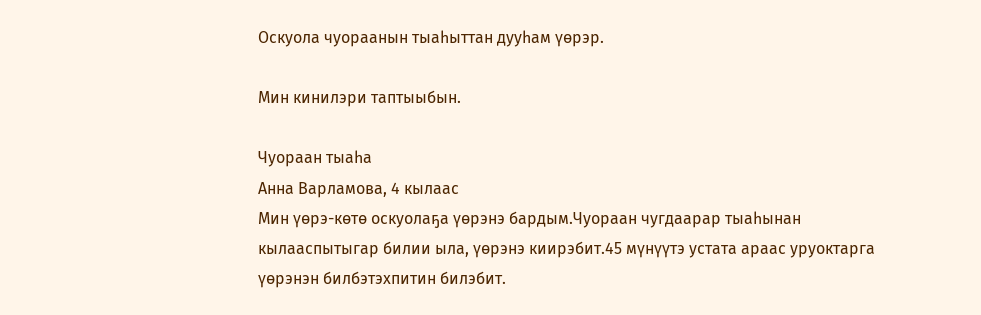Оскуола чуораанын тыаһыттан дууһам үөрэр.

Мин кинилэри таптыыбын.

Чуораан тыаһа
Анна Варламова, 4 кылаас
Мин үөрэ-көтө оскуолаҕа үөрэнэ бардым.Чуораан чугдаарар тыаһынан кылааспытыгар билии ыла, үөрэнэ киирэбит.45 мүнүүтэ устата араас уруоктарга үөрэнэн билбэтэхпитин билэбит.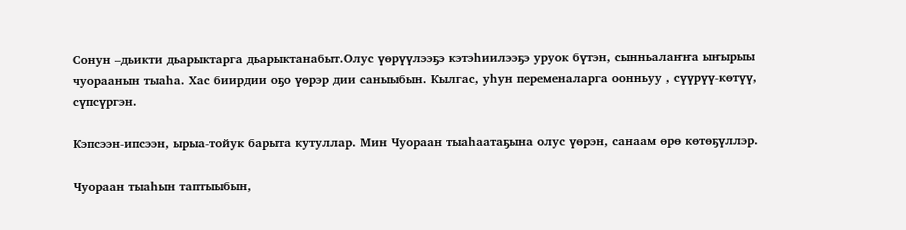Сонун –дьикти дьарыктарга дьарыктанабыт.Олус үөрүүлээҕэ кэтэһиилээҕэ уруок бүтэн, сынньалаҥҥа ыҥырыы чуораанын тыаһа. Хас биирдии оҕо үөрэр дии саныыбын. Кылгас, уһун переменаларга оонньуу , сүүрүү-көтүү, сүпсүргэн.

Кэпсээн-ипсээн, ырыа-тойук барыта кутуллар. Мин Чуораан тыаһаатаҕына олус үөрэн, санаам өрө көтөҕүллэр.

Чуораан тыаһын таптыыбын,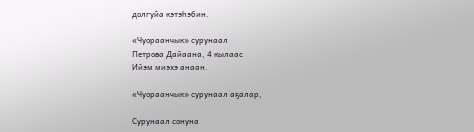долгуйа кэтэһэбин.

«Чуораанчык» сурунаал
Петрова Дайаана, 4 кылаас
Ийэм миэхэ анаан.

«Чуораанчык» сурунаал аҕалар,

Сурунаал сонуна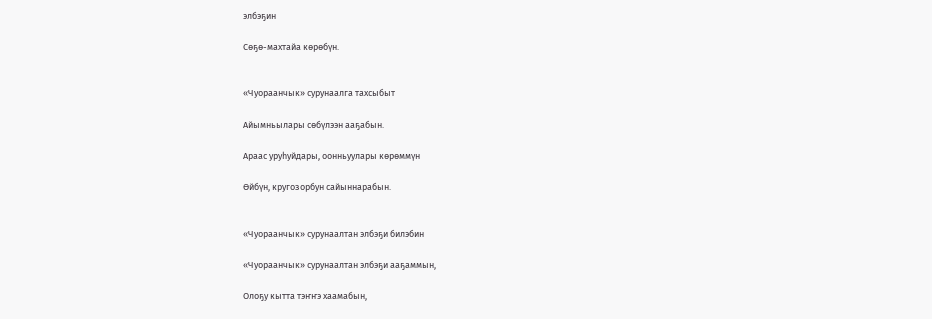элбэҕин

Сөҕө-махтайа көрөбүн.


«Чуораанчык» сурунаалга тахсыбыт

Айымньылары сөбүлээн ааҕабын.

Араас уруһуйдары, оонньуулары көрөммүн

Өйбүн, кругозорбун сайыннарабын.


«Чуораанчык» сурунаалтан элбэҕи билэбин

«Чуораанчык» сурунаалтан элбэҕи ааҕаммын,

Олоҕу кытта тэҥҥэ хаамабын,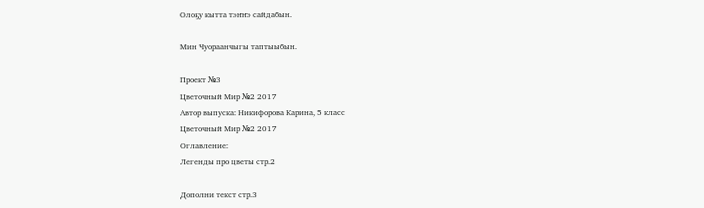Олоҕу кытта тэҥҥэ сайдабын.

Мин Чуораанчыгы таптыыбын.

Проект №3
Цветочный Мир №2 2017
Автор выпуска: Никифорова Карина, 5 класс
Цветочный Мир №2 2017
Оглавление:
Легенды про цветы стр.2

Дополни текст стр.3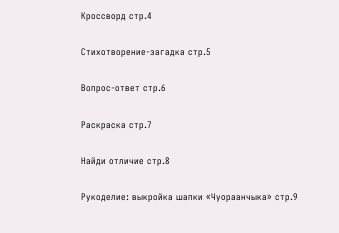Кроссворд стр.4

Стихотворение-загадка стр.5

Вопрос-ответ стр.6

Раскраска стр.7

Найди отличие стр.8

Рукоделие: выкройка шапки «Чуораанчыка» стр.9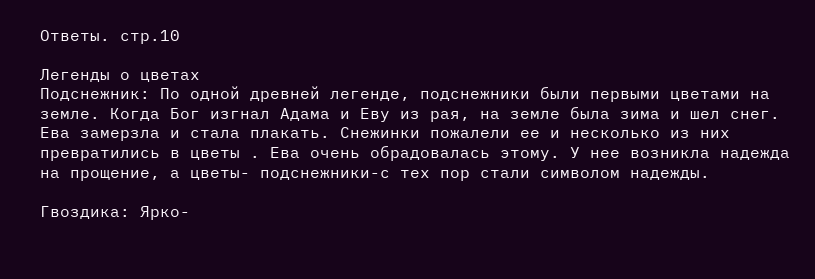Ответы. стр.10

Легенды о цветах
Подснежник: По одной древней легенде, подснежники были первыми цветами на земле. Когда Бог изгнал Адама и Еву из рая, на земле была зима и шел снег. Ева замерзла и стала плакать. Снежинки пожалели ее и несколько из них превратились в цветы . Ева очень обрадовалась этому. У нее возникла надежда на прощение, а цветы- подснежники-с тех пор стали символом надежды.

Гвоздика: Ярко-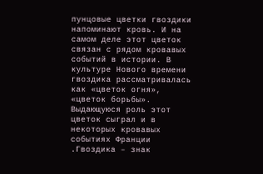пунцовые цветки гвоздики напоминают кровь. И на самом деле этот цветок связан с рядом кровавых событий в истории. В культуре Нового времени гвоздика рассматривалась как «цветок огня», «цветок борьбы». Выдающуюся роль этот цветок сыграл и в некоторых кровавых событиях Франции .Гвоздика – знак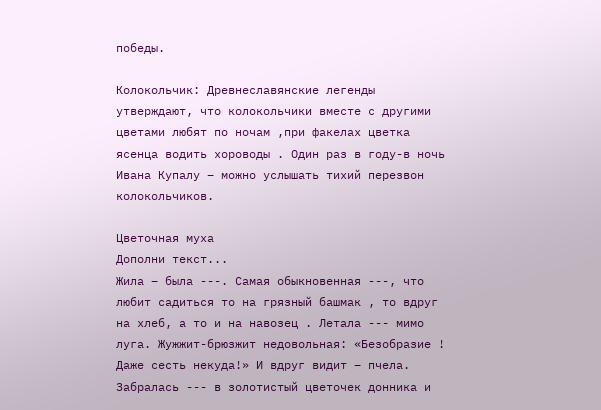победы.

Колокольчик: Древнеславянские легенды утверждают, что колокольчики вместе с другими цветами любят по ночам ,при факелах цветка ясенца водить хороводы . Один раз в году-в ночь Ивана Купалу – можно услышать тихий перезвон колокольчиков.

Цветочная муха
Дополни текст...
Жила – была ---. Самая обыкновенная ---, что любит садиться то на грязный башмак , то вдруг на хлеб, а то и на навозец . Летала --- мимо луга. Жужжит-брюзжит недовольная: «Безобразие ! Даже сесть некуда!» И вдруг видит – пчела. Забралась --- в золотистый цветочек донника и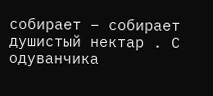собирает – собирает душистый нектар . С одуванчика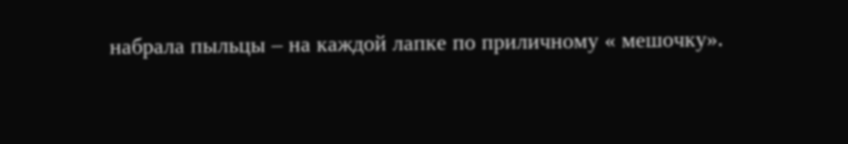набрала пыльцы – на каждой лапке по приличному « мешочку».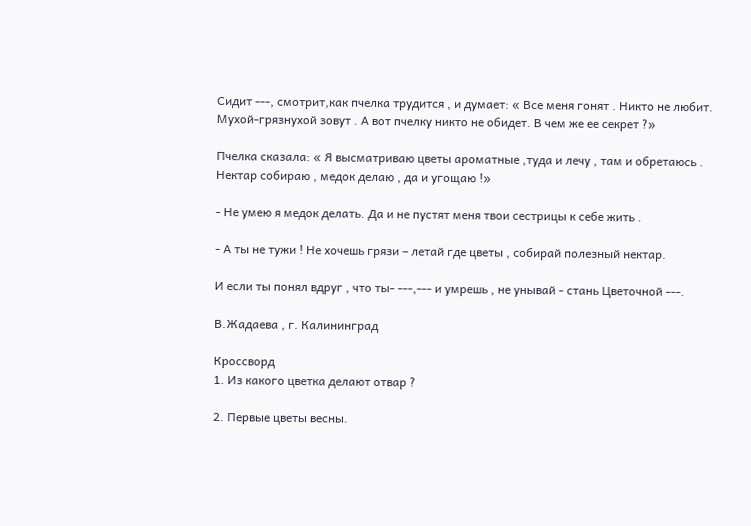Сидит ---, смотрит,как пчелка трудится , и думает: « Все меня гонят . Никто не любит. Мухой-грязнухой зовут . А вот пчелку никто не обидет. В чем же ее секрет ?»

Пчелка сказала: « Я высматриваю цветы ароматные ,туда и лечу , там и обретаюсь . Нектар собираю , медок делаю , да и угощаю !»

- Не умею я медок делать. Да и не пустят меня твои сестрицы к себе жить .

- А ты не тужи ! Не хочешь грязи – летай где цветы , собирай полезный нектар.

И если ты понял вдруг , что ты- ---,--- и умрешь , не унывай - стань Цветочной ---.

В.Жадаева , г. Калининград

Кроссворд
1. Из какого цветка делают отвар ?

2. Первые цветы весны.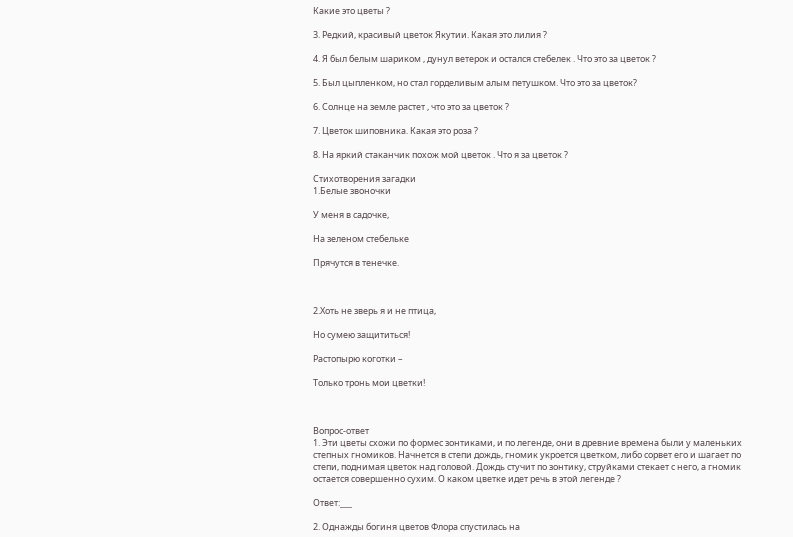Какие это цветы ?

3. Редкий, красивый цветок Якутии. Какая это лилия ?

4. Я был белым шариком , дунул ветерок и остался стебелек . Что это за цветок ?

5. Был цыпленком, но стал горделивым алым петушком. Что это за цветок?

6. Солнце на земле растет , что это за цветок ?

7. Цветок шиповника. Какая это роза ?

8. На яркий стаканчик похож мой цветок . Что я за цветок ?

Стихотворения загадки
1.Белые звоночки

У меня в садочке,

На зеленом стебельке

Прячутся в тенечке.



2.Хоть не зверь я и не птица,

Но сумею защититься!

Растопырю коготки –

Только тронь мои цветки!



Вопрос-ответ
1. Эти цветы схожи по формес зонтиками, и по легенде, они в древние времена были у маленьких степных гномиков. Начнется в степи дождь, гномик укроется цветком, либо сорвет его и шагает по степи, поднимая цветок над головой. Дождь стучит по зонтику, струйками стекает с него, а гномик остается совершенно сухим. О каком цветке идет речь в этой легенде ?

Ответ:___

2. Однажды богиня цветов Флора спустилась на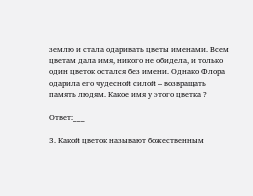землю и стала одаривать цветы именами. Всем цветам дала имя, никого не обидела, и только один цветок остался без имени. Однако Флора одарила его чудесной силой – возвращать память людям. Какое имя у этого цветка ?

Ответ:___

3. Какой цветок называют божественным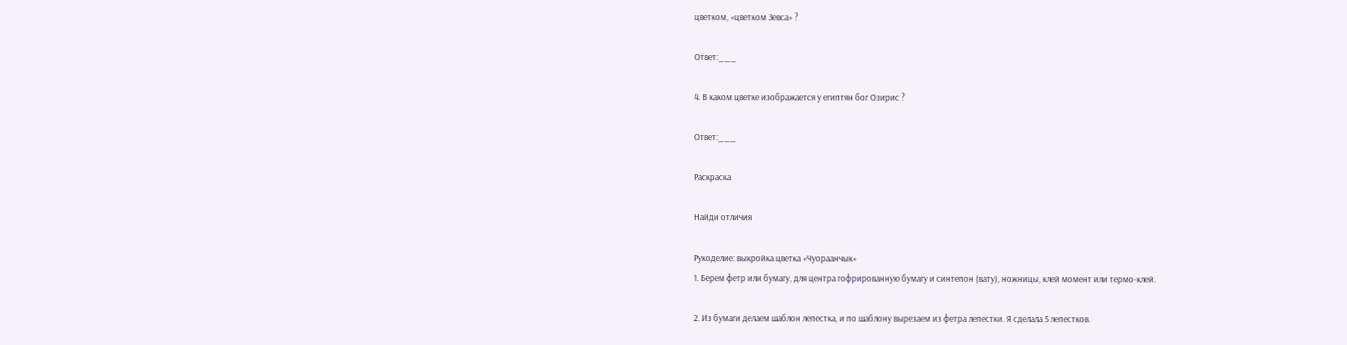цветком, «цветком Зевса» ?

Ответ:___

4. В каком цветке изображается у египтян бог Озирис ?

Ответ:___

Раскраска

Найди отличия

Рукоделие: выкройка цветка «Чуораанчык»
1. Берем фетр или бумагу, для центра гофрированную бумагу и синтепон (вату), ножницы, клей момент или термо-клей.

2. Из бумаги делаем шаблон лепестка, и по шаблону вырезаем из фетра лепестки. Я сделала 5 лепестков.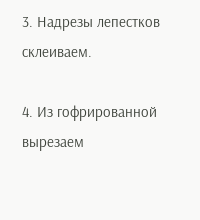3. Надрезы лепестков склеиваем.

4. Из гофрированной вырезаем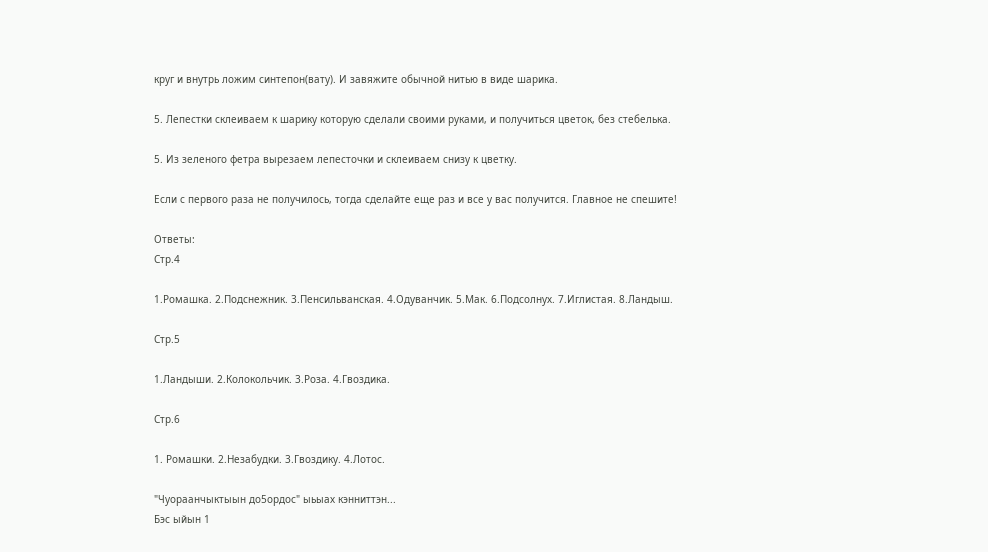круг и внутрь ложим синтепон(вату). И завяжите обычной нитью в виде шарика.

5. Лепестки склеиваем к шарику которую сделали своими руками, и получиться цветок, без стебелька.

5. Из зеленого фетра вырезаем лепесточки и склеиваем снизу к цветку.

Если с первого раза не получилось, тогда сделайте еще раз и все у вас получится. Главное не спешите!

Ответы:
Стр.4

1.Ромашка. 2.Подснежник. 3.Пенсильванская. 4.Одуванчик. 5.Мак. 6.Подсолнух. 7.Иглистая. 8.Ландыш.

Стр.5

1.Ландыши. 2.Колокольчик. 3.Роза. 4.Гвоздика.

Стр.6

1. Ромашки. 2.Незабудки. 3.Гвоздику. 4.Лотос.

"Чуораанчыктыын до5ордос" ыьыах кэнниттэн...
Бэс ыйын 1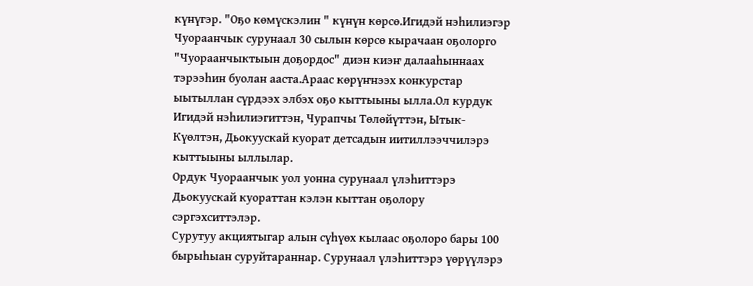күнүгэр. "Оҕо көмүскэлин " күнүн көрсө.Игидэй нэһилиэгэр Чуораанчык сурунаал 30 сылын көрсө кырачаан оҕолорго "Чуораанчыктыын доҕордос" диэн киэҥ далааһыннаах тэрээһин буолан ааста.Араас көрүҥнээх конкурстар ыытыллан сүрдээх элбэх оҕо кыттыыны ылла.Ол курдук Игидэй нэһилиэгиттэн, Чурапчы Төлөйүттэн, Ытык-Күөлтэн, Дьокуускай куорат детсадын иитиллээччилэрэ кыттыыны ыллылар.
Ордук Чуораанчык уол уонна сурунаал үлэһиттэрэ Дьокуускай куораттан кэлэн кыттан оҕолору сэргэхситтэлэр.
Сурутуу акциятыгар алын сүһүөх кылаас оҕолоро бары 100 бырыһыан суруйтараннар. Сурунаал үлэһиттэрэ үөрүүлэрэ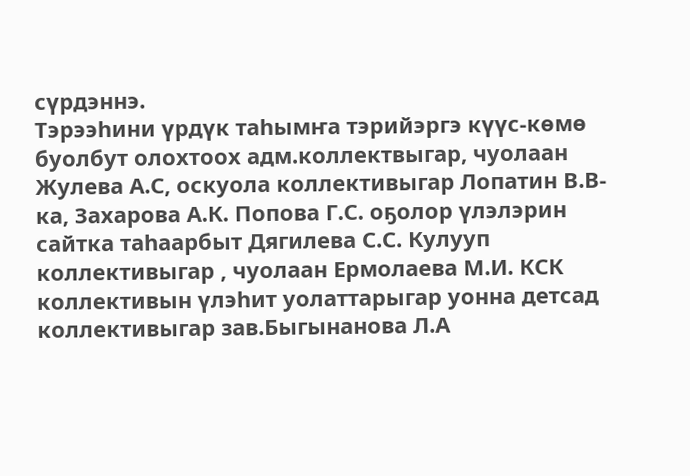сүрдэннэ.
Тэрээһини үрдүк таһымҥа тэрийэргэ күүс-көмө буолбут олохтоох адм.коллектвыгар, чуолаан Жулева А.С, оскуола коллективыгар Лопатин В.В-ка, Захарова А.К. Попова Г.С. оҕолор үлэлэрин сайтка таһаарбыт Дягилева С.С. Кулууп коллективыгар , чуолаан Ермолаева М.И. КСК коллективын үлэһит уолаттарыгар уонна детсад коллективыгар зав.Быгынанова Л.А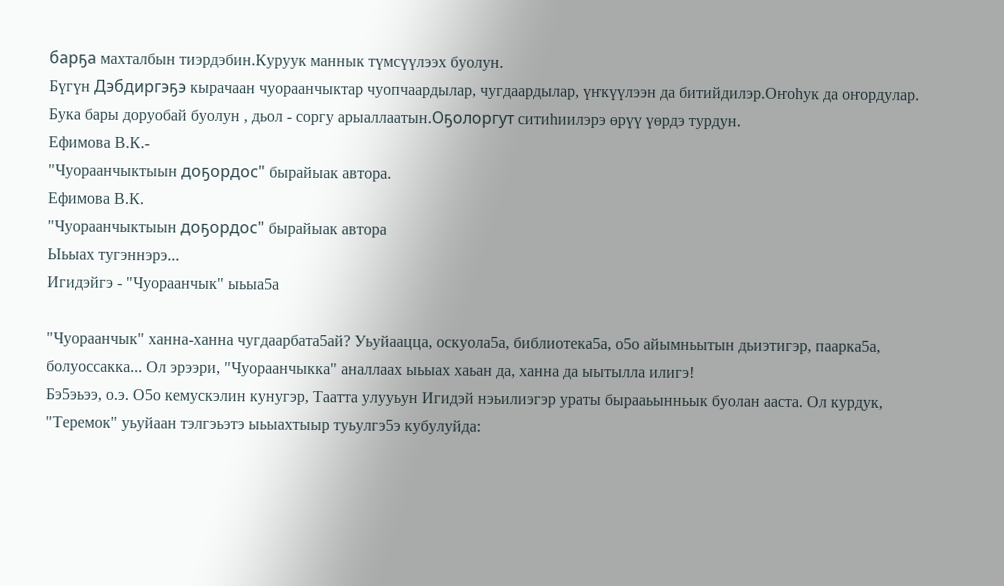барҕа махталбын тиэрдэбин.Куруук маннык түмсүүлээх буолун.
Бүгүн Дэбдиргэҕэ кырачаан чуораанчыктар чуопчаардылар, чугдаардылар, үҥкүүлээн да битийдилэр.Оҥоһук да оҥордулар.
Бука бары доруобай буолун , дьол - соргу арыаллаатын.Оҕолоргут ситиһиилэрэ өрүү үөрдэ турдун.
Ефимова В.К.-
"Чуораанчыктыын доҕордос" бырайыак автора.
Ефимова В.К.
"Чуораанчыктыын доҕордос" бырайыак автора
Ыьыах тугэннэрэ...
Игидэйгэ - "Чуораанчык" ыьыа5а

"Чуораанчык" ханна-ханна чугдаарбата5ай? Уьуйаацца, оскуола5а, библиотека5а, о5о айымньытын дьиэтигэр, паарка5а, болуоссакка... Ол эрээри, "Чуораанчыкка" аналлаах ыьыах хаьан да, ханна да ыытылла илигэ!
Бэ5эьээ, о.э. О5о кемускэлин кунугэр, Таатта улууьун Игидэй нэьилиэгэр ураты бырааьынньык буолан ааста. Ол курдук, "Теремок" уьуйаан тэлгэьэтэ ыьыахтыыр туьулгэ5э кубулуйда: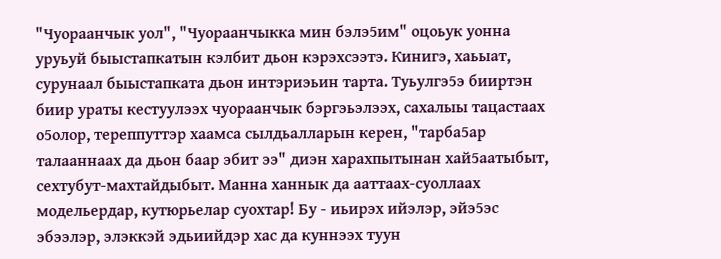"Чуораанчык уол", "Чуораанчыкка мин бэлэ5им" оцоьук уонна уруьуй быыстапкатын кэлбит дьон кэрэхсээтэ. Кинигэ, хаьыат, сурунаал быыстапката дьон интэриэьин тарта. Туьулгэ5э бииртэн биир ураты кестуулээх чуораанчык бэргэьэлээх, сахалыы тацастаах о5олор, тереппуттэр хаамса сылдьалларын керен, "тарба5ар талааннаах да дьон баар эбит ээ" диэн харахпытынан хай5аатыбыт, сехтубут-махтайдыбыт. Манна ханнык да ааттаах-суоллаах модельердар, кутюрьелар суохтар! Бу - иьирэх ийэлэр, эйэ5эс эбээлэр, элэккэй эдьиийдэр хас да куннээх туун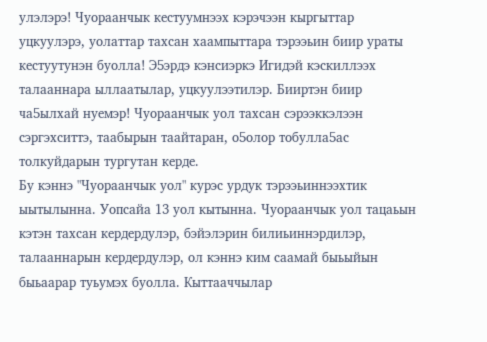улэлэрэ! Чуораанчык кестуумнээх кэрэчээн кыргыттар уцкуулэрэ, уолаттар тахсан хаампыттара тэрээьин биир ураты кестуутунэн буолла! Э5эрдэ кэнсиэркэ Игидэй кэскиллээх талааннара ыллаатылар, уцкуулээтилэр. Бииртэн биир ча5ылхай нуемэр! Чуораанчык уол тахсан сэрээккэлээн сэргэхситтэ, таабырын таайтаран, о5олор тобулла5ас толкуйдарын тургутан керде.
Бу кэннэ "Чуораанчык уол" курэс урдук тэрээьиннээхтик ыытылынна. Уопсайа 13 уол кытынна. Чуораанчык уол тацаьын кэтэн тахсан кердердулэр, бэйэлэрин билиьиннэрдилэр, талааннарын кердердулэр, ол кэннэ ким саамай быьыйын быьаарар туьумэх буолла. Кыттааччылар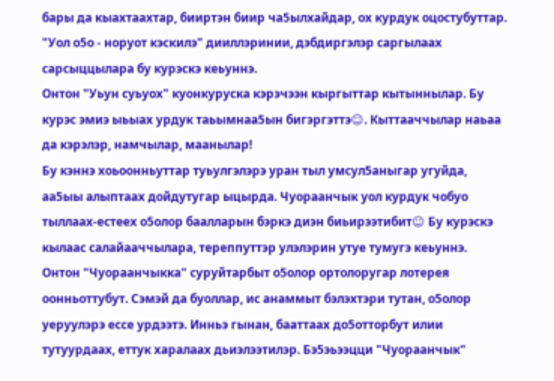бары да кыахтаахтар, бииртэн биир ча5ылхайдар, ох курдук оцостубуттар. "Уол о5о - норуот кэскилэ" дииллэринии, дэбдиргэлэр саргылаах сарсыццылара бу курэскэ кеьуннэ.
Онтон "Уьун суьуох" куонкуруска кэрэчээн кыргыттар кытыннылар. Бу курэс эмиэ ыьыах урдук таьымнаа5ын бигэргэттэ☺. Кыттааччылар наьаа да кэрэлэр, намчылар, маанылар!
Бу кэннэ хоьоонньуттар туьулгэлэрэ уран тыл умсул5аныгар угуйда, аа5ыы алыптаах дойдутугар ыцырда. Чуораанчык уол курдук чобуо тыллаах-естеех о5олор баалларын бэркэ диэн биьирээтибит☺ Бу курэскэ кылаас салайааччылара, тереппуттэр улэлэрин утуе тумугэ кеьуннэ. Онтон "Чуораанчыкка" суруйтарбыт о5олор ортолоругар лотерея оонньоттубут. Сэмэй да буоллар, ис анаммыт бэлэхтэри тутан, о5олор уеруулэрэ ессе урдээтэ. Инньэ гынан, бааттаах до5отторбут илии тутуурдаах, еттук харалаах дьиэлээтилэр. Бэ5эьээцци "Чуораанчык"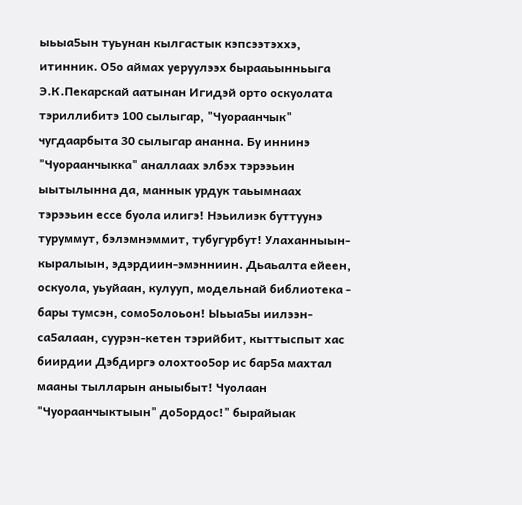ыьыа5ын туьунан кылгастык кэпсээтэххэ, итинник. О5о аймах уеруулээх бырааьынньыга Э.К.Пекарскай аатынан Игидэй орто оскуолата тэриллибитэ 100 сылыгар, "Чуораанчык" чугдаарбыта 30 сылыгар ананна. Бу иннинэ "Чуораанчыкка" аналлаах элбэх тэрээьин ыытылынна да, маннык урдук таьымнаах тэрээьин ессе буола илигэ! Нэьилиэк буттуунэ туруммут, бэлэмнэммит, тубугурбут! Улаханныын-кыралыын, эдэрдиин-эмэнниин. Дьаьалта ейеен, оскуола, уьуйаан, кулууп, модельнай библиотека - бары тумсэн, сомо5олоьон! Ыьыа5ы иилээн-са5алаан, суурэн-кетен тэрийбит, кыттыспыт хас биирдии Дэбдиргэ олохтоо5ор ис бар5а махтал мааны тылларын аныыбыт! Чуолаан "Чуораанчыктыын" до5ордос!" бырайыак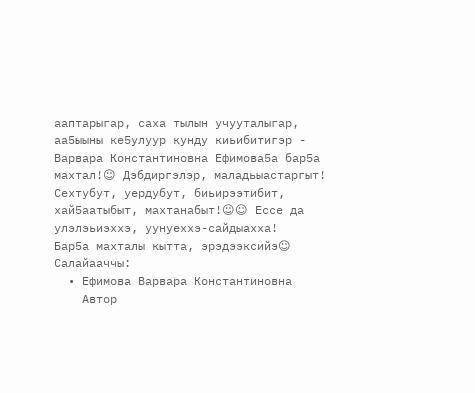ааптарыгар, саха тылын учууталыгар, аа5ыыны ке5улуур кунду киьибитигэр - Варвара Константиновна Ефимова5а бар5а махтал!☺ Дэбдиргэлэр, маладьыастаргыт! Сехтубут, уердубут, биьирээтибит, хай5аатыбыт, махтанабыт!☺☺ Ессе да улэлэьиэххэ, уунуеххэ-сайдыахха!
Бар5а махталы кытта, эрэдээксийэ☺
Салайааччы:
  • Ефимова Варвара Константиновна
    Автор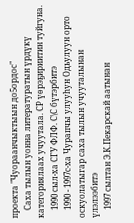проекта "Чуораанчыктыын до5ордос"
    Саха тылын уонна литературатын үрдүкү категориялаах учуутала. СР үөрэҕириитин туйгуна.
    1990 сыл-ха СГУ ФЛФ. С\С бүтэрбитэ
    1990 - 1997с-ха Чурапчы улууһун Одьулуун орто оскуолатыгар саха тылын учууталынан үлэлээбитэ
    1997 сылтан Э.К.Пекарскай аатынан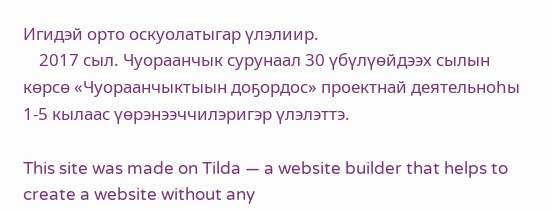Игидэй орто оскуолатыгар үлэлиир.
    2017 сыл. Чуораанчык сурунаал 30 үбүлүөйдээх сылын көрсө «Чуораанчыктыын доҕордос» проектнай деятельноһы 1-5 кылаас үөрэнээччилэригэр үлэлэттэ.

This site was made on Tilda — a website builder that helps to create a website without any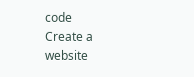code
Create a website